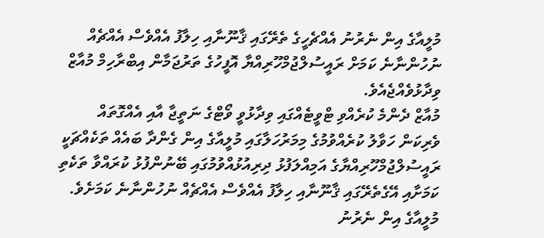މުލީއާގެ އިން ނެރުނު އެއްޗެހީގެ ތެރޭގައި ޤާނޫނާއި ހިލާފު އެއްވެސް އެއްޗެއް ނުހުންނާނެ ކަމަށް ރައީސުލްޖުމްހޫރިއްޔާ އޮފީހުގެ ތަރުޖަމާން އިބްރާހިމް މުއާޒް ވިދާޅުވެއްޖެއެވެ.
މުއާޒް ދެންމެ ކުރެއްވި ޓްވީޓެއްގައި ވިދާޅުވީ ވޯޓްގެ ނަތީޖާ އާއި އެއްގޮތައް ވެރިކަން ހަވާލު ކުރެއްވުމުގެ މިމަރުހަލާގައި މުލީއާގެ އިން ގެންދާ ބައެއް ތަކެއްޗަކީ ރައީސުލްޖުމްހޫރިއްޔާގެ އަމިއްލަފުޅު ދިރިއުޅުއްވުމުގައި ބޭނުންފުޅު ކުރައްވާ ތަކެތި ކަމަށާއި އޭގެތެރޭގައި ޤާނޫނާއި ހިލާފު އެއްވެސް އެއްޗެއް ނުހުންނާނެ ކަމަށެވެ.
މުލީއާގެ އިން ނެރުނު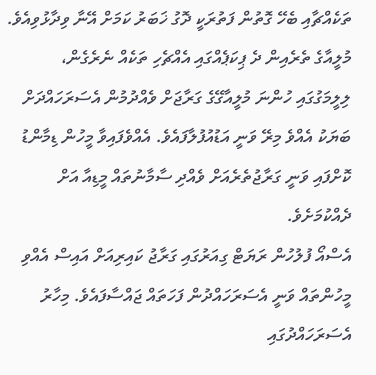ތަކެއްޗާއި ބެހޭ ގޮތުން ފަތުރަކީ ދޮގު ޚަބަރު ކަމަށް އޭނާ ވިދާޅުވިއެވެ.
މުލީއާގެ ތެރެއިން ދެ ޕިކަޕެއްގައި އެއްޗެހި ތަކެއް ނެރެގެން، ލިލީމަގުގައި ހުންނަ މުލީއާގޭގެ ގަރާޖަށް ވެއްދުމުން އެސަރަހައްދަށް ބަޔަކު އެއްވެ މިރޭ ވަނީ އަޑުއުފުލާފައެވެ. އެއްވެފައިވާ މީހުން ޑިމާންޑު ކޮށްފައި ވަނީ ގަރާޖުތެރެއަށް ވެއްދި ސާމާނުތައް މީޑިއާ އަށް ދެއްކުމަށެވެ.
އެސްއޯ ފުލުހުން ރަޔަޓް ގިއަރުގައި ގަރާޖު ކައިރިއަށް އައިސް އެއްވި މީހުންތައް ވަނީ އެސަރަހައްދުން ފަހަތައް ޖައްސާފައެވެ. މިހާރު އެސަރަހައްދުގައި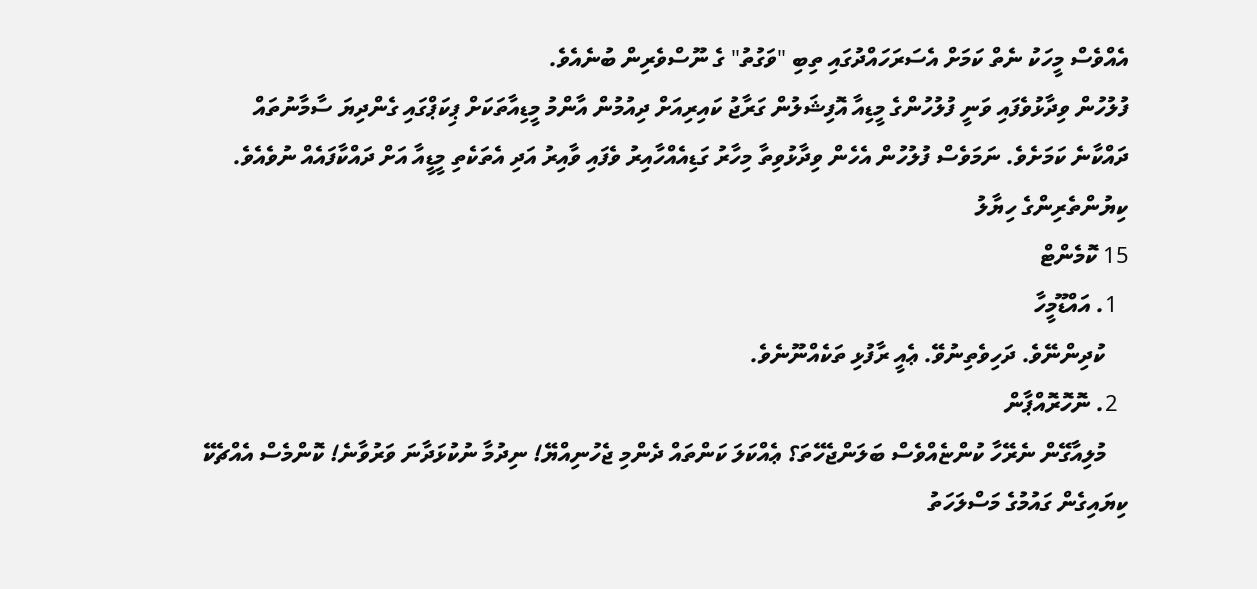އެއްވެސް މީހަކު ނެތް ކަމަށް އެސަރަހައްދުގައި ތިބި "ވަގުތު" ގެ ނޫސްވެރިން ބުނެއެވެ.
ފުލުހުން ވިދާޅުވެފައި ވަނީ ފުލުހުންގެ މީޑިއާ އޮފިޝަލުން ގަރާޖު ކައިރިއަށް ދިއުމުން އާންމު މީޑިއާތަކަށް ޕިކަޕްގައި ގެންދިޔަ ސާމާނުތައް ދައްކާނެ ކަމަށެވެ. ނަމަވެސް ފުލުހުން އެހެން ވިދާޅުވިތާ މިހާރު ގަޑިއެއްހާއިރު ވެފައި ވާއިރު އަދި އެތަކެތި މީޑީއާ އަށް ދައްކާފައެއް ނުވެއެވެ.
ކިޔުންތެރިންގެ ހިޔާލު
15 ކޮމެންޓް
  1. އައްޑޫމީހާ
    ކުދިންނޭވެ. ދަހިވެތިނުވޭ. ޢެއީ ރާފުޅި ތަކެއްނޫނެވެ.
  2. ނޮހޮރޮއްޕާން
    މުލިއާގޭން ނެރޭހާ ކުންޏެއްވެސް ބަލަންޖެހޭތަ؟ ޢެއްކަލަ ކަންތައް ދެންމި ޖެހުނިއްޔޭ! ނިދުމާ ނުކުޅަދާނަ ވަރުވާނެ! ކޮންމެސް އެއްޗެކޭ ކިޔައިގެން ގައުމުގެ މަސްލަހަތު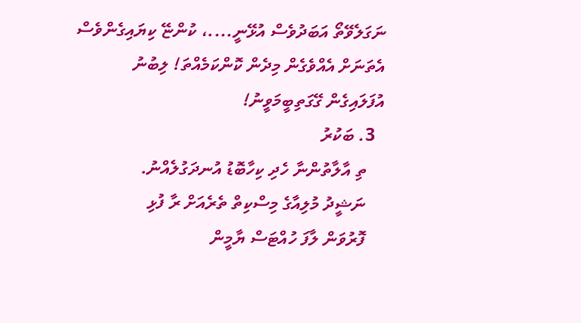ނަގަލެވޭތޯ އަބަދުވެސް އުޅޭނީ....، ކުންޏޭ ކިޔައިގެންވެސް އެތަނަށް އެއްވެގެން މިދެން ކޮންކަމެއްތަ! ލިބުނު އުފަލައިގެން ގޭގަތިބީމަވީނު!
  3. ބަކުރު
    ތި އާލާތުންނާ ހެދި ކިހާބޮޑު އުނދަގުލެއްނު.
    ނަޝީދު މުލިއާގެ މިސްކިތް ތެރެއަށް ރާ ފުޅި
    ފޮރުވަން ލާފަ ހުއްޓަސް ޔާމީން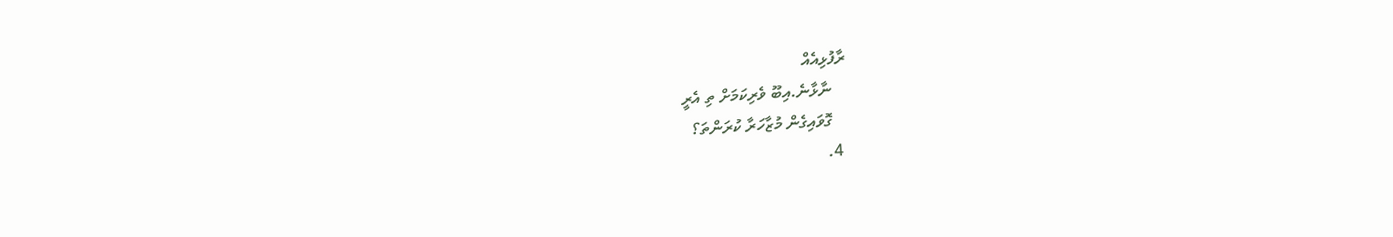ރާފުޅިއެއް
    ނާޅާނެ.އިބޫ ވެރިކަމަށް ތި އެރީ
    ގޮވައިގެން މުޒާހަރާ ކުރަންތަ؟
  4.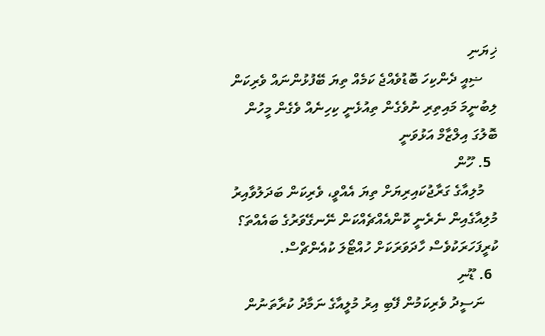ޚިޔަނި
    ޟިއީ ދެންކިހަ ބޮޑުވެއްޖެ ކަމެއް ތިޔަ ބޭފުޅުންނައް ވެރިކަން ލިބުނީމަ މައިތިރި ނުވެގެން ތިއުޅެނީ ކިހިނެއް ވެގެން މީހުން ބޮލުގަ އިލްޒާމް އަޅުވަނީ
  5. ހޫން
    މުލިއާގެ ގަރާޖުކައިރިޔަށް ތިޔަ އެއްވީ، ވެރިކަން ބަދަލުވާއިރު މުލިއާގެއިން ނެރެނީ ކޮންއެއްޗެއްކަން ނޭނގޭވަރުގެ ބައެއްތަ؟ ކުރީފަހަރަކުވެސް ހާދަވަރަކަށް ހުއްޓޯލަ ކުއެންޗްސް.
  6. ޑޫނި
    ނަސީދު ވެރިކަމުން ފޭބި އިރު މުލީއާގެ ނަމާދު ކުރާތަނުން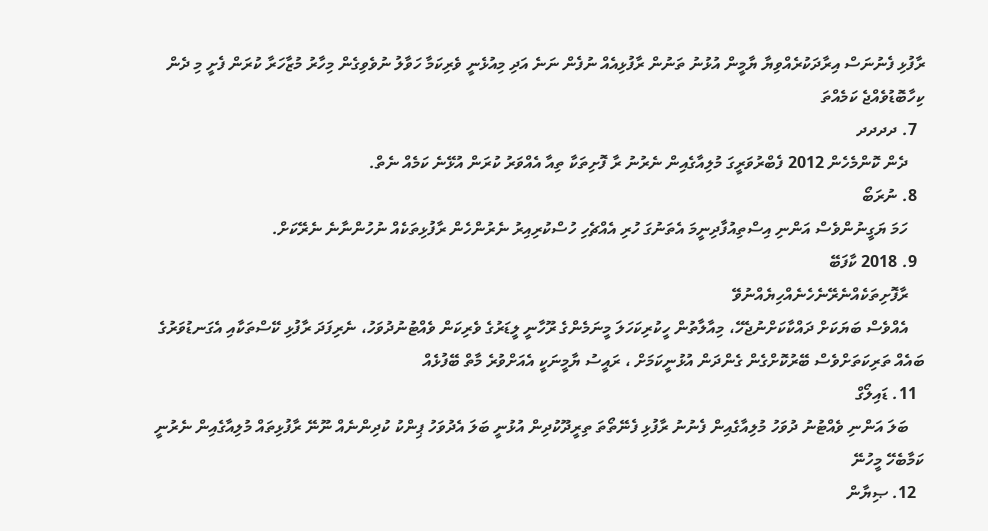ރާފުޅި ފެނުނަސް އިރާދަކުރެއްވިޔާ ޔާމީން އުޅުނު ތަނުން ރާފުޅިއެއް ނުފެން ނަނެ އަދި މިއުޅެނީ ވެރިކަމާ ހަވާލު ނުވެވިގެން މިހާރު މުޒާހަރާ ކުރަން ފެށީ މި ދެން ކިހާބޮޑުވެއްޖެ ކަމެއްތަ
  7. ދދދދ
    ދެން ކޮންމެހެން 2012 ފެބްރުވަރީގަ މުލިއާގެއިން ނެރުނު ރާ ފޮށިތަކާ ތިއާ އެއްވަރު ކުރަން އުޅޭނެ ކަމެއް ނެތް.
  8. ނުރަބޯ
    ހަމަ ޔަގީނުންވެސް އަންނި އިސްތިއުފާދިނީމަ އެތަނުގަ ހުރި އެއްޗެހި ހުސްކުރިއިރު ނެރުންހެން ރާފުޅިތަކެއް ނުހުންނާނެ ނެރޭކަށް.
  9. 2018 ކާފަބޭ
    ރާފޮށިތަކެއްނެރޭނެހެނެއްހިޔެއްނުވޭ
    އެއްވެސް ބަޔަކަށް ދައްކާކަށްނުޖެހޭ، މިއާލާތުން ހީކުރިކަހަލަ މީނަމެންގެ ރޫހާނީ ލީޑަރުގެ ވެރިކަން ވެއްޓުނުދުވަހު، ނެރިފަދަ ރާފުޅި ކޭސްތަކާއި އެގަނޑުވަރުގެ ބައެއް ތަރިކަތަށްވެސް ބޭރުކޮށްގެން ގެންދަން އުޅުނީކަމަށް ، ރައީސު ޔާމީނަކީ އެއަށްވުރެ މާތް ބޭފުޅެއް
  11. ޑައިލޯގް
    ބަލަ އަންނި ވެއްޓުނު ދުވަހު މުލިއާގެއިން ފެނުނު ރާފުޅި ފެނޭތޯތަ ތިރީދޫކުދިން އުޅުނީ ބަލަ އެދުވަހު ޕިންކު ކުދިންނެއް ނޫނޭ ރާފުޅިތައް މުލިއާގެއިން ނެރުނީ ކަމާބެހޭ މީހުނޭ
  12. ޞިޔާން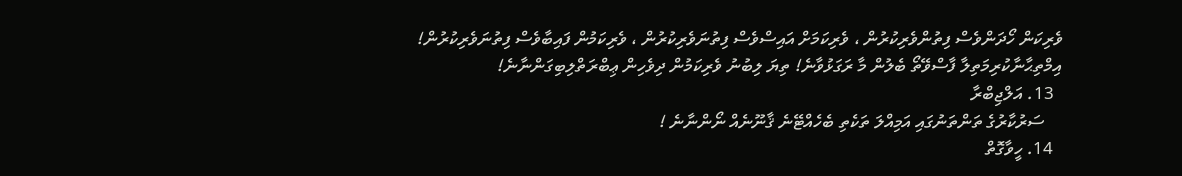ވެރިކަން ހޯދަންވެސް ފިތުންވެރިކުރުން ، ވެރިކަމަށް އައިސްވެސް ފިތުނަވެރިކުރުން ، ވެރިކަމުން ފައިބާވެސް ފިތުނަވެރިކުރުން! އިމްތިޙާނާކުރިމަތިލާ ފާސްވޭތޯ ބެލުން މާ ރަގަޅުވާނެ! ތިޔަ ލިބުނު ވެރިކަމުން ދިވެހިން ޢިބްރަތްލިބިގަންނާނެ!
  13. އަލްޖިބްރާ
    ސަރުކާރުގެ ތަންތަނުގައި އަމިއްލަ ތަކެތި ބެހެއްޓޭނެ ޤާނޫނެއް ނޯންނާނެ !
  14. ހީވާގޮތް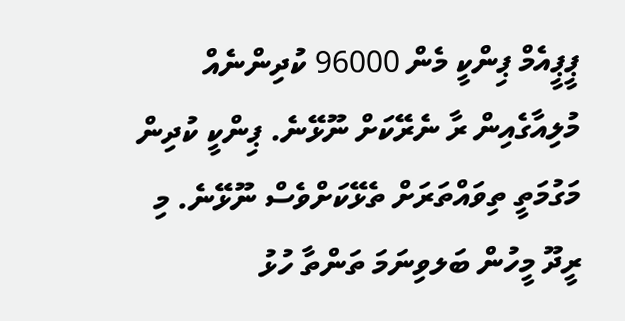ޕީޕީއެމް ޕިންކީ މެން 96000 ކުދިންނެއް މުލިއާގެއިން ރާ ނެރޭކަށް ނޫޅޭނެ. ޕިންކީ ކުދިން މަގުމަތީ ތިވައްތަރަށް ތެޅޭކަށްވެސް ނޫޅޭނެ. މި ރީދޫ މީހުން ބަލވިނަމަ ތަންތާ ހުޅު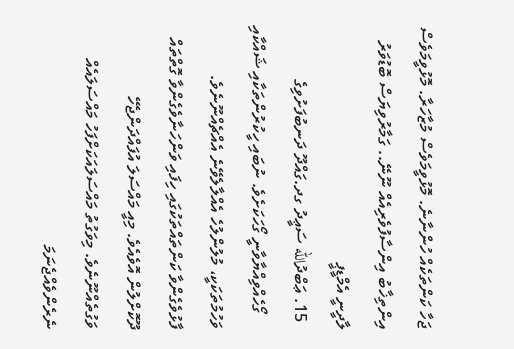ޖަހާ ކަންތަކެއް ހުންނާނެ. މޮޅުވީމަވެސް މުޒާހަރާ. މޮޅުވީމަވެސް އިންތިޚާބު އިންސާފުވެރިއެއް ނޫނޭ.. ގަމާރުވިޔަސް ބޮޑުވަރު ލާދީނީ އެމްޑީޕީ
  15. ޢަބްދުالله ސަޢީދު ގދ.ގައްދޫ ދަނބުފަށުވިގެ
    ގޯހެއްވިއްޔާވާނީ ގޯހަކަށެވެ. ނުބައި ހީކުރުންތަކާއި ޝައްކާއި ވަހުމުތަކަކީ، މުލުންލުހެ އެއްލާލެވޭނެ އެއްޗެއްނޫނެވެ. ފާޅުވެގެންވާ ކަންތައްތަކުގައި ހިފައި ވަންހަނާވެގެންވާ ގޮތްތައް ދޫކޮށްލުން އޮވެއެވެ. މިއީ މައްސަލަ އުފައްދަންޖެހޭ ވަގުތެއްނޫނެވެ. މިވަގުތު މައްސަލައަކަށްފަހު މައްސަލައެއް ނެރެންވެއްޖެނަމަ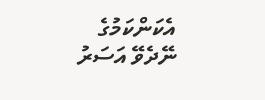އެކަންކަމުގެ ނޭދެވޭ އަސަރު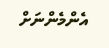އެންމެންނަށް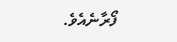ފޯރާނެއެވެ.